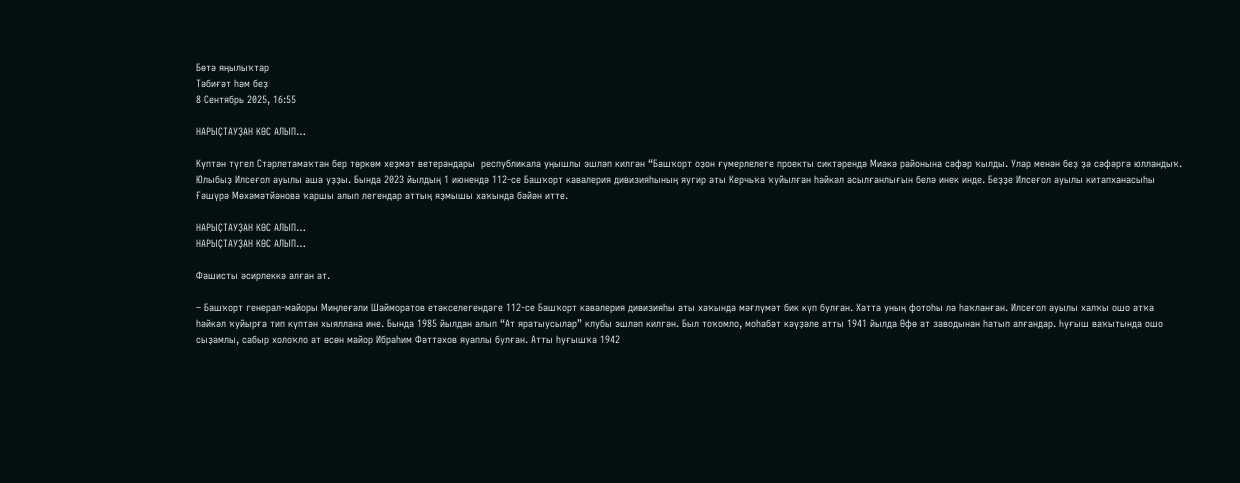Бөтә яңылыҡтар
Тәбиғәт һәм беҙ
8 Сентябрь 2025, 16:55

НАРЫҪТАУҘАН КӨС АЛЫП…

Күптән түгел Стәрлетамаҡтан бер төркөм хеҙмәт ветерандары  республикала уңышлы эшләп килгән “Башҡорт оҙон ғүмерлелеге проекты сиктәрендә Миәкә районына сәфәр ҡылды. Улар менән беҙ ҙә сәфәргә юлландыҡ. Юлыбыҙ Илсеғол ауылы аша уҙҙы. Бында 2023 йылдың 1 июнендә 112-се Башҡорт кавалерия дивизияһының яугир аты Керчьҡа ҡуйылған һәйкәл асылғанлығын белә инек инде. Беҙҙе Илсеғол ауылы китапханасыһы Ғәшүрә Мөхәмәтйәнова ҡаршы алып легендар аттың яҙмышы хаҡында бәйән итте.

НАРЫҪТАУҘАН КӨС АЛЫП…
НАРЫҪТАУҘАН КӨС АЛЫП…

Фашисты әсирлеккә алған ат.

– Башҡорт генерал-майоры Миңлеғәли Шайморатов етәкселегендәге 112-се Башҡорт кавалерия дивизияһы аты хаҡында мәғлүмәт бик күп булған. Хатта уның фотоһы ла һаҡланған. Илсеғол ауылы халҡы ошо атҡа һәйкәл ҡуйырға тип күптән хыяллана ине. Бында 1985 йылдан алып “Ат яратыусылар” клубы эшләп килгән. Был тоҡомло, моһабәт кәүҙәле атты 1941 йылда Өфө ат заводынан һатып алғандар. Һуғыш ваҡытында ошо сыҙамлы, сабыр холоҡло ат өсөн майор Ибраһим Фәттәхов яуаплы булған. Атты һуғышҡа 1942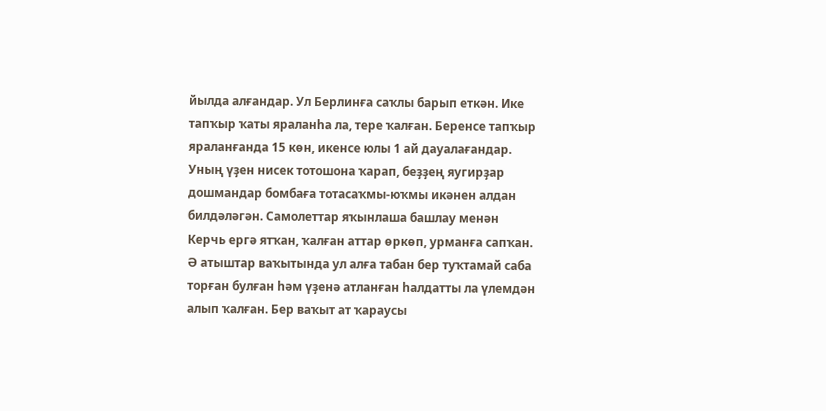йылда алғандар. Ул Берлинға саҡлы барып еткән. Ике тапҡыр ҡаты яраланһа ла, тере ҡалған. Беренсе тапҡыр яраланғанда 15 көн, икенсе юлы 1 ай дауалағандар. Уның үҙен нисек тотошона ҡарап, беҙҙең яугирҙар дошмандар бомбаға тотасаҡмы-юҡмы икәнен алдан билдәләгән. Самолеттар яҡынлаша башлау менән Керчь ергә ятҡан, ҡалған аттар өркөп, урманға сапҡан. Ә атыштар ваҡытында ул алға табан бер туҡтамай саба торған булған һәм үҙенә атланған һалдатты ла үлемдән алып ҡалған. Бер ваҡыт ат ҡараусы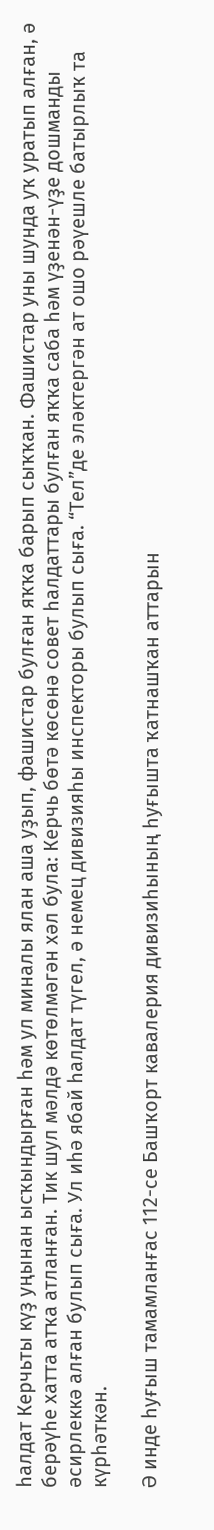һалдат Керчьты күҙ уңынан ысҡындырған һәм ул миналы ялан аша уҙып, фашистар булған яҡҡа барып сыҡҡан. Фашистар уны шунда уҡ уратып алған, ә берәүһе хатта атҡа атланған. Тик шул мәлдә көтөлмәгән хәл була: Керчь бөтә көсөнә совет һалдаттары булған яҡҡа саба һәм үҙенән-үҙе дошманды әсирлеккә алған булып сыға. Ул иһә ябай һалдат түгел, ә немец дивизияһы инспекторы булып сыға. “Тел”де эләктергән ат ошо рәүешле батырлыҡ та күрһәткән.

Ә инде һуғыш тамамланғас 112-се Башҡорт кавалерия дивизиһының һуғышта ҡатнашҡан аттарын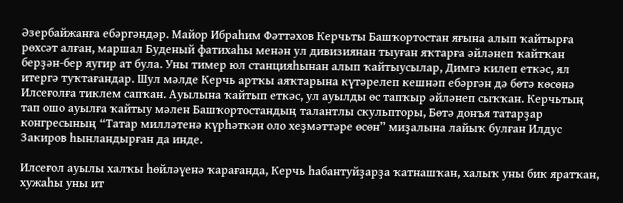Әзербайжанға ебәргәндәр. Майор Ибраһим Фәттәхов Керчьты Башҡортостан яғына алып ҡайтырға рөхсәт алған, маршал Буденый фатихаһы менән ул дивизиянан тыуған яҡтарға әйләнеп ҡайтҡан берҙән-бер яугир ат була. Уны тимер юл станцияһынан алып ҡайтыусылар, Димгә килеп еткәс, ял итергә туҡтағандар. Шул мәлде Керчь артҡы аяҡтарына күтәрелеп кешнәп ебәргән дә бөтә көсөнә Илсеғолға тиклем сапҡан. Ауылына ҡайтып еткәс, ул ауылды өс тапҡыр әйләнеп сыҡҡан. Керчьтың тап ошо ауылға ҡайтыу мәлен Башҡортостандың талантлы скульпторы, Бөтә донъя татарҙар конгресының “Татар милләтенә күрһәткән оло хеҙмәттәре өсөн” миҙалына лайыҡ булған Илдус Закиров һынландырған да инде.

Илсеғол ауылы халҡы һөйләүенә ҡарағанда, Керчь һабантуйҙарҙа ҡатнашҡан, халыҡ уны бик яратҡан, хужаһы уны ит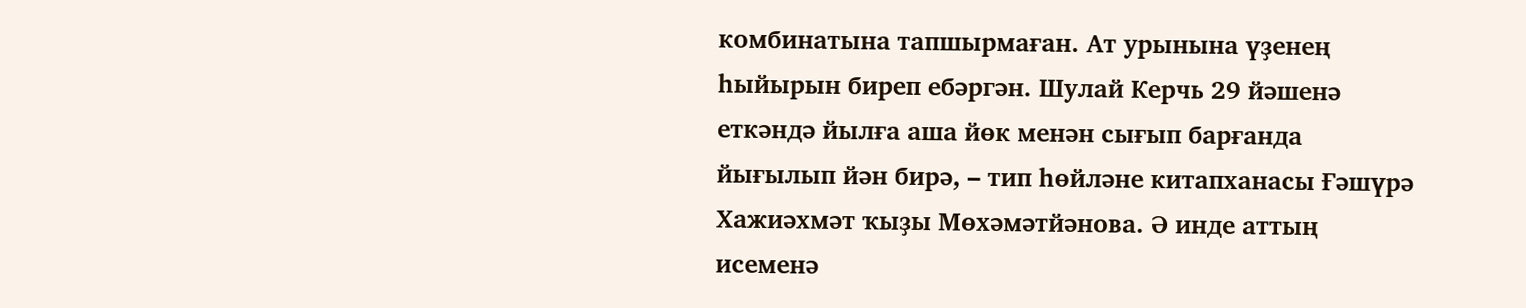комбинатына тапшырмаған. Ат урынына үҙенең һыйырын биреп ебәргән. Шулай Керчь 29 йәшенә еткәндә йылға аша йөк менән сығып барғанда йығылып йән бирә, – тип һөйләне китапханасы Ғәшүрә Хажиәхмәт ҡыҙы Мөхәмәтйәнова. Ә инде аттың исеменә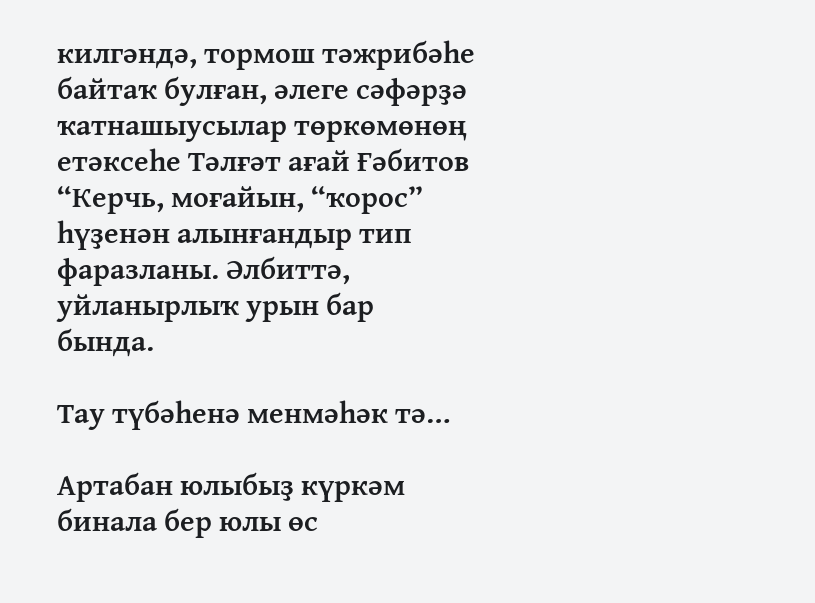килгәндә, тормош тәжрибәһе байтаҡ булған, әлеге сәфәрҙә ҡатнашыусылар төркөмөнөң етәксеһе Тәлғәт ағай Ғәбитов “Керчь, моғайын, “ҡорос” һүҙенән алынғандыр тип фаразланы. Әлбиттә, уйланырлыҡ урын бар бында.

Тау түбәһенә менмәһәк тә…

Артабан юлыбыҙ күркәм бинала бер юлы өс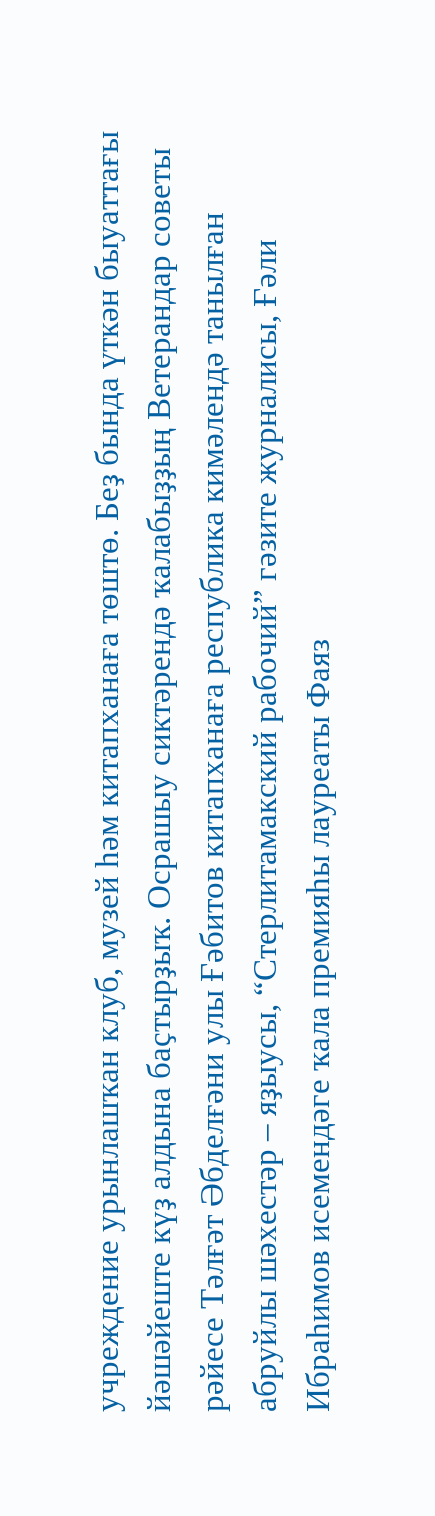учреждение урынлашҡан клуб, музей һәм китапханаға төштө. Беҙ бында үткән быуаттағы йәшәйеште күҙ алдына баҫтырҙыҡ. Осрашыу сиктәрендә ҡалабыҙҙың Ветерандар советы рәйесе Тәлғәт Әбделғәни улы Ғәбитов китапханаға республика кимәлендә танылған абруйлы шәхестәр – яҙыусы, “Стерлитамакский рабочий” гәзите журналисы, Ғәли Ибраһимов исемендәге ҡала премияһы лауреаты Фаяз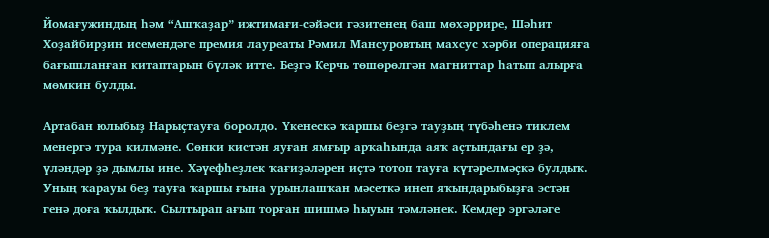Йомағужиндың һәм “Ашҡаҙар” ижтимағи-сәйәси гәзитенең баш мөхәррире, Шәһит Хоҙайбирҙин исемендәге премия лауреаты Рәмил Мансуровтың махсус хәрби операцияға бағышланған китаптарын бүләк итте. Беҙгә Керчь төшөрөлгән магниттар һатып алырға мөмкин булды.

Артабан юлыбыҙ Нарыҫтауға боролдо. Үкенескә ҡаршы беҙгә тауҙың түбәһенә тиклем менергә тура килмәне. Сөнки кистән яуған ямғыр арҡаһында аяҡ аҫтындағы ер ҙә, үләндәр ҙә дымлы ине. Хәүефһеҙлек ҡағиҙәләрен иҫтә тотоп тауға күтәрелмәҫкә булдыҡ. Уның ҡарауы беҙ тауға ҡаршы ғына урынлашҡан мәсеткә инеп яҡындарыбыҙға эстән генә доға ҡылдыҡ. Сылтырап ағып торған шишмә һыуын тәмләнек. Кемдер эргәләге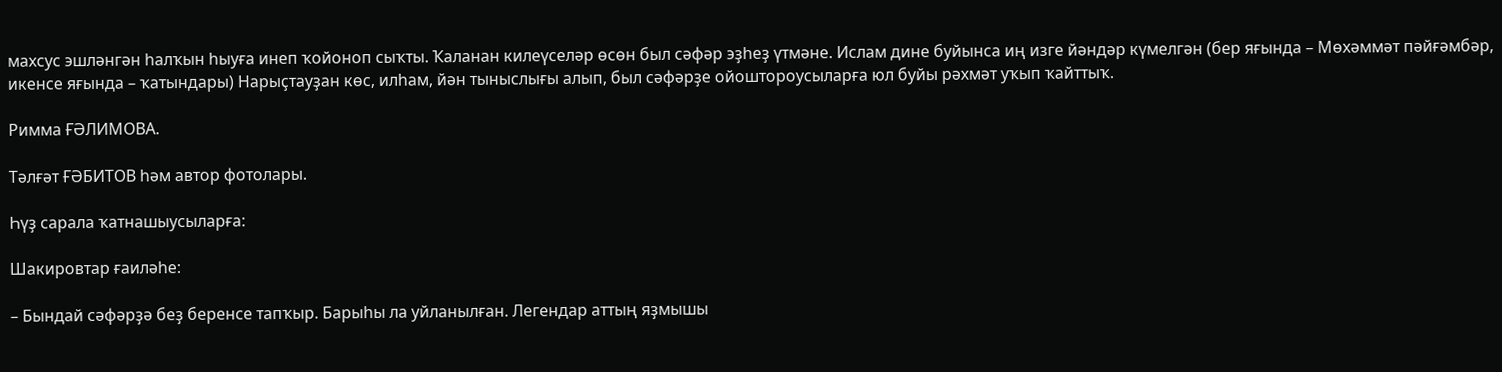махсус эшләнгән һалҡын һыуға инеп ҡойоноп сыҡты. Ҡаланан килеүселәр өсөн был сәфәр эҙһеҙ үтмәне. Ислам дине буйынса иң изге йәндәр күмелгән (бер яғында – Мөхәммәт пәйғәмбәр, икенсе яғында – ҡатындары) Нарыҫтауҙан көс, илһам, йән тыныслығы алып, был сәфәрҙе ойоштороусыларға юл буйы рәхмәт уҡып ҡайттыҡ.

Римма ҒӘЛИМОВА.

Тәлғәт ҒӘБИТОВ һәм автор фотолары.

Һүҙ сарала ҡатнашыусыларға:

Шакировтар ғаиләһе:

– Бындай сәфәрҙә беҙ беренсе тапҡыр. Барыһы ла уйланылған. Легендар аттың яҙмышы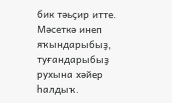бик тәьҫир итте. Мәсеткә инеп яҡындарыбыҙ, туғандарыбыҙ рухына хәйер һалдыҡ.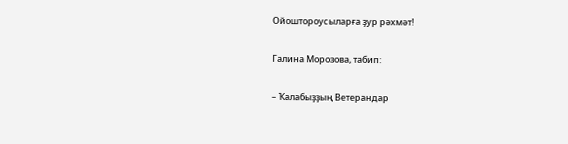Ойоштороусыларға ҙур рәхмәт!

Галина Морозова, табип:

– Ҡалабыҙҙың Ветерандар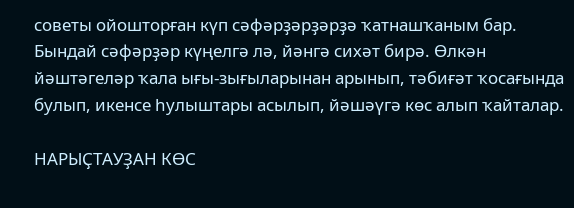советы ойошторған күп сәфәрҙәрҙәрҙә ҡатнашҡаным бар. Бындай сәфәрҙәр күңелгә лә, йәнгә сихәт бирә. Өлкән йәштәгеләр ҡала ығы-зығыларынан арынып, тәбиғәт ҡосағында булып, икенсе һулыштары асылып, йәшәүгә көс алып ҡайталар.

НАРЫҪТАУҘАН КӨС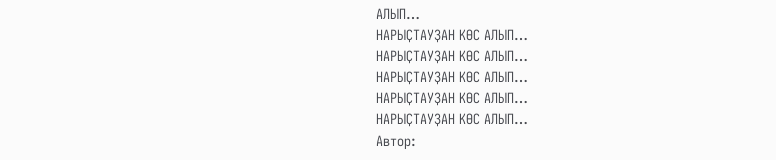АЛЫП…
НАРЫҪТАУҘАН КӨС АЛЫП…
НАРЫҪТАУҘАН КӨС АЛЫП…
НАРЫҪТАУҘАН КӨС АЛЫП…
НАРЫҪТАУҘАН КӨС АЛЫП…
НАРЫҪТАУҘАН КӨС АЛЫП…
Автор: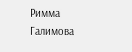Римма Галимова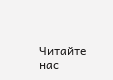Читайте нас